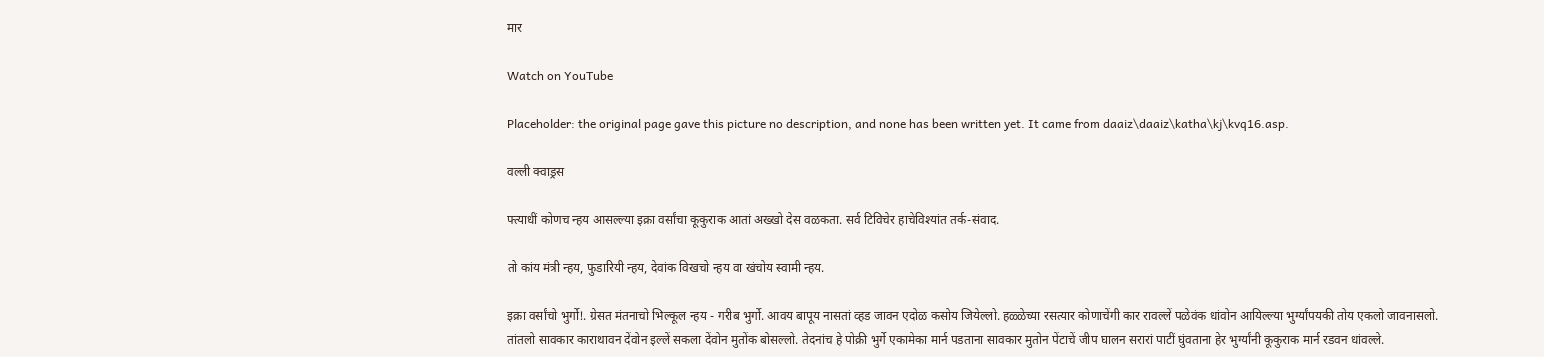मार

Watch on YouTube

Placeholder: the original page gave this picture no description, and none has been written yet. It came from daaiz\daaiz\katha\kj\kvq16.asp.

वल्ली क्वाड्रस

फ्त्याधीं कोण‌च न्हय आस‌ल्ल्या इक्रा वर्सांचा कूकुराक आतां अख्खो देस वळकता. सर्व टिविचेर हाचेविश्यांत तर्क-संवाद.

तो कांय मंत्री न्हय, फुडारियी न्हय, देवांक विखचो न्हय वा खंचोय स्वामी न्हय.

इक्रा वर्सांचो भुर्गो!. ग्रेसत मंतनाचो भिल्कूल न्हय - गरीब भुर्गो. आवय बापूय नासतां व्हड जावन एदोळ कसोय जियेल्लो. हळ्ळेच्या रसत्यार कोणाचेंगी कार राव‌ल्लें पळेवंक धांवोन आयिल्ल्या भुर्ग्यांपयकी तोय एकलो जावनासलो. तांतलो सावकार काराथावन देंवोन इल्लें सकला देंवोन मुतोंक बोस‌ल्लो. तेदनांच हे पोक्री भुर्गे एकामेका मार्न पडताना सावकार मुतोन पेंटाचें जीप घालन सरारां पाटीं घुंवताना हेर भुर्ग्यांनी कूकुराक मार्न रडवन धांव‌ल्ले.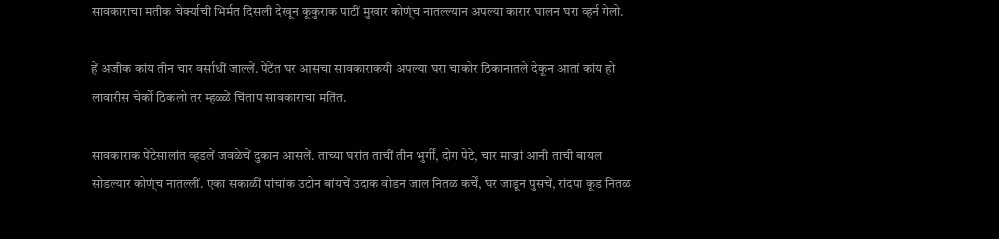सावकाराचा मतीक चेर्क्याची भिर्मत दिसली देखून कूकुराक पाटीं मुखार कोण्ंच नात‌ल्ल्यान अपल्या कारार घालन घरा व्हर्न गेलो.

हें अजीक कांय तीन चार वर्साधीं जाल्लें. पेंटेंत घर आसचा सावकाराक‌यी अपल्या घरा चाकोर ठिकानातले देकून आतां कांय हो लावारीस चेर्को ठिकलो तर म्हळ्ळें चिंताप सावकाराचा मतिंत.

सावकाराक पेंटेसालांत व्हडलें जवळेचें दुकान आसलें. ताच्या घरांत ताचीं तीन भुर्गीं, दोग पेटे, चार माज्रां आनी ताची बायल सोडल्यार कोण्ंच नात‌ल्लीं. एका सकाळीं पांचांक उटोन बांयचें उदाक वोडन जाल नितळ कर्चें, घर जाडून पुसचें, रांदपा कूड नितळ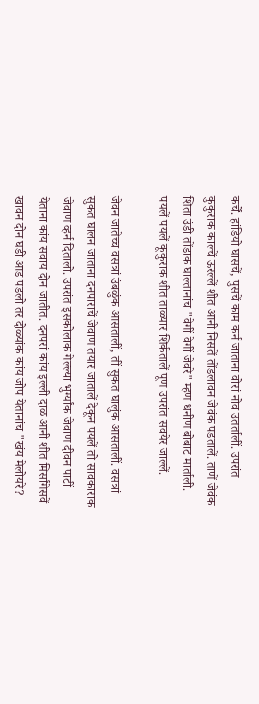कर्चें. हांडियो घासचें, पुसचें काम कर्न जाताना वोरां नोव उतर्तालीं. उपरांत कुकुराक काल्चें ऊर‌ल्लें शीत आनी निसतें तोंडलावन जेवंक पडतालें. ताणें जेवंक शिता उंडी तोंडाक घाल्तानांच "वेगीं वेगीं जेव‌रे" म्हण धनीण बोबाट मार्ताली. पयलें पयलें कूकुराक शीत ताळ्यार शिर्कतालें पूण उपरांत सवयेर जाल्लें.

जेवन जातेच्च वसत्रां उंबळुंक आसतालीं, तीं सुकत घालुंक आसतालीं. वसत्रां सुकत घालन जाताना दनपाराचें जेवाण तयार जातालें देकून पयलें तो सावकाराक जेवाण व्हर्न दितालो. उपरांत इसकोलाक गेल्ल्या भुर्ग्यांक जेवाण दीवन पाटीं येताना कांय सवाय दोन जातीत. दनपरां कांय इल्ली दाळ आनी शीत मिर्सांगेसवें खावन दोन घडी आड पडलो तर दोळ्यांक कांय जोप येतानांच "खंय मेलोय‌रे?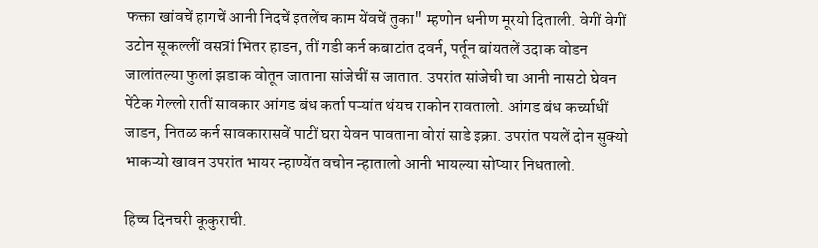फक्ता खांवचें हागचें आनी निदचें इतलेंच काम येंवचें तुका" म्हणोन धनीण मूर‍यो दिताली. वेगीं वेगीं उटोन सूक‌ल्लीं वसत्रां भितर हाडन, तीं गडी कर्न कबाटांत दवर्न, पर्तून बांयत‌लें उदाक वोडन जालांतल्या फुलां झडाक वोतून जाताना सांजेचीं स जातात. उपरांत सांजेची चा आनी नासटो घेवन पेंटेक गेल्लो रातीं सावकार आंगड बंध कर्ता पऱ्यांत थंय‌च राकोन रावतालो. आंगड बंध कर्च्याधीं जाडन, नितळ कर्न सावकारासवें पाटीं घरा येवन पावताना वोरां साडे इक्रा. उपरांत पयलें दोन सुक्यो भाकऱ्यो खावन उपरांत भायर न्हाण्येंत वचोन न्हातालो आनी भायल्या सोप्यार निधतालो.

हिच्च दिनचरी कूकुराची.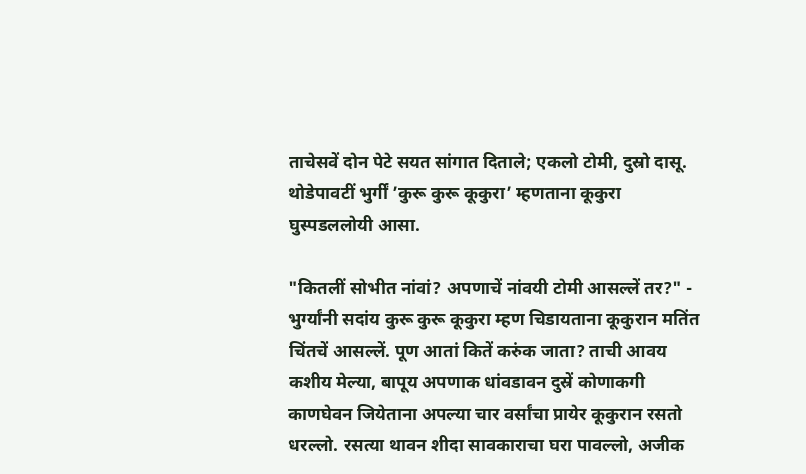ताचेसवें दोन पेटे सयत सांगात दिताले; एकलो टोमी, दुस्रो दासू. थोडेपावटीं भुर्गीं ’कुरू कुरू कूकुरा’ म्हणताना कूकुरा घुस्पडललोयी आसा.

"कितलीं सोभीत नांवां? अपणाचें नांव‌यी टोमी आस‌ल्लें तर?" - भुर्ग्यांनी सदांय कुरू कुरू कूकुरा म्हण चिडायताना कूकुरान मतिंत चिंतचें आस‌ल्लें. पूण आतां कितें करुंक जाता? ताची आवय कशीय मेल्या, बापूय अपणाक धांवडावन दुस्रें कोणाक‌गी काणघेवन जियेताना अपल्या चार वर्सांचा प्रायेर कूकुरान रसतो धर‌ल्लो. रसत्या थावन शीदा सावकाराचा घरा पाव‌ल्लो, अजीक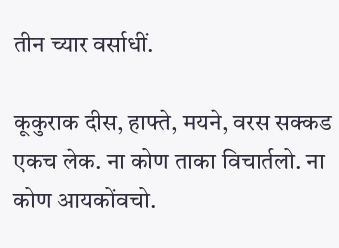तीन च्यार वर्साधीं.

कूकुराक दीस, हाफ्ते, मयने, वरस सक्कड एक‌च लेक. ना कोण ताका विचार्तलो. ना कोण आयकोंवचो.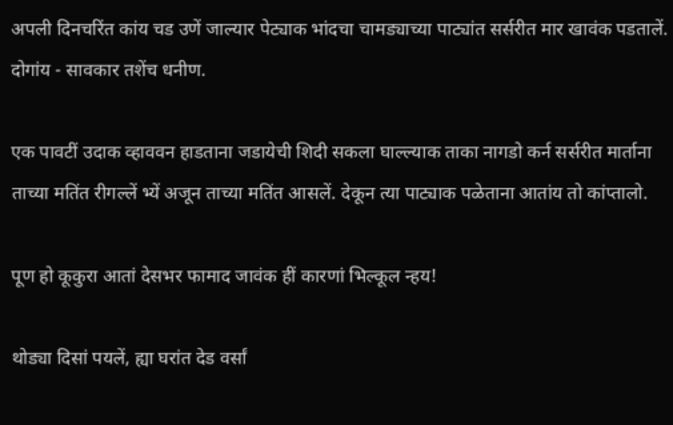अपली दिनचरिंत कांय चड उणें जाल्यार पेट्याक भांदचा चामड्याच्या पाट्यांत सर्सरीत मार खावंक पडतालें. दोगांय - सावकार तशेंच धनीण.

एक पावटीं उदाक व्हाववन हाडताना जडायेची शिदी सकला घाल्ल्याक ताका नागडो कर्न सर्सरीत मार्ताना ताच्या मतिंत रीग‌ल्लें भ्यें अजून ताच्या मतिंत आसलें. देकून त्या पाट्याक पळेताना आतांय तो कांप्तालो.

पूण हो कूकुरा आतां देस‌भर फामाद जावंक हीं कारणां भिल्कूल न्हय!

थोड्या दिसां पयलें, ह्या घरांत देड वर्सां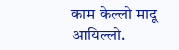काम केल्लो मादू आयिल्लो.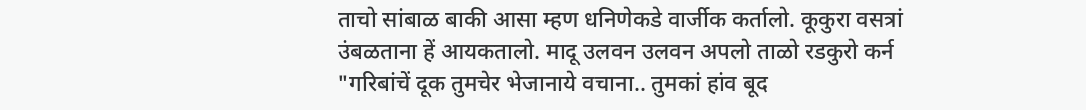ताचो सांबाळ बाकी आसा म्हण धनिणेकडे वार्जीक कर्तालो. कूकुरा वसत्रां उंबळताना हें आयकतालो. मादू उलवन उलवन अपलो ताळो रडकुरो कर्न "गरिबांचें दूक तुमचेर भेजानाये वचाना.. तुमकां हांव बूद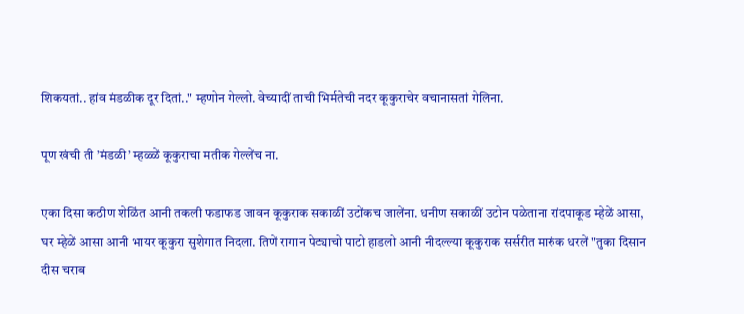शिकयतां.. हांव मंडळीक दूर दितां.." म्हणोन गेल्लो. वेच्यादीं ताची भिर्मतेची नदर कूकुराचेर वचानासतां गेलिना.

पूण खंची ती ’मंडळी’ म्हळ्ळें कूकुराचा मतीक गेल्लेंच ना.

एका दिसा कठीण शेळिंत आनी तकली फडाफड जावन कूकुराक सकाळीं उटोंक‌च जालेंना. धनीण सकाळीं उटोन पळेताना रांदपाकूड म्हेळें आसा, घर म्हेळें आसा आनी भायर कूकुरा सुशेगात निदला. तिणें रागान पेट्याचो पाटो हाडलो आनी नीद‌ल्ल्या कूकुराक सर्सरीत मारुंक धरलें "तुका दिसान दीस चराब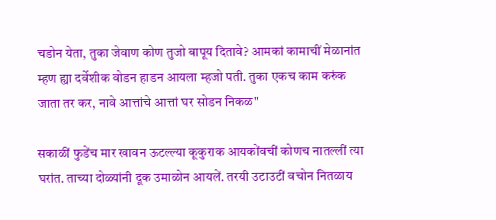चडोन येता, तुका जेवाण कोण तुजो बापूय दितावे? आमकां कामाचीं मेळानांत म्हण ह्या दर्वेशीक वोडन हाडन आयला म्हजो पती. तुका एक‌च काम करुंक जाता तर कर, नावे आत्तांचे आत्तां घर सोडन निकळ"

सकाळीं फुडेंच मार खावन ऊट‌ल्ल्या कूकुराक आयकोंवचीं कोण‌च नात‌ल्लीं त्या घरांत. ताच्या दोळ्यांनी दूक उमाळोन आयलें. तर‌यी उटाउटीं वचोन नितळाय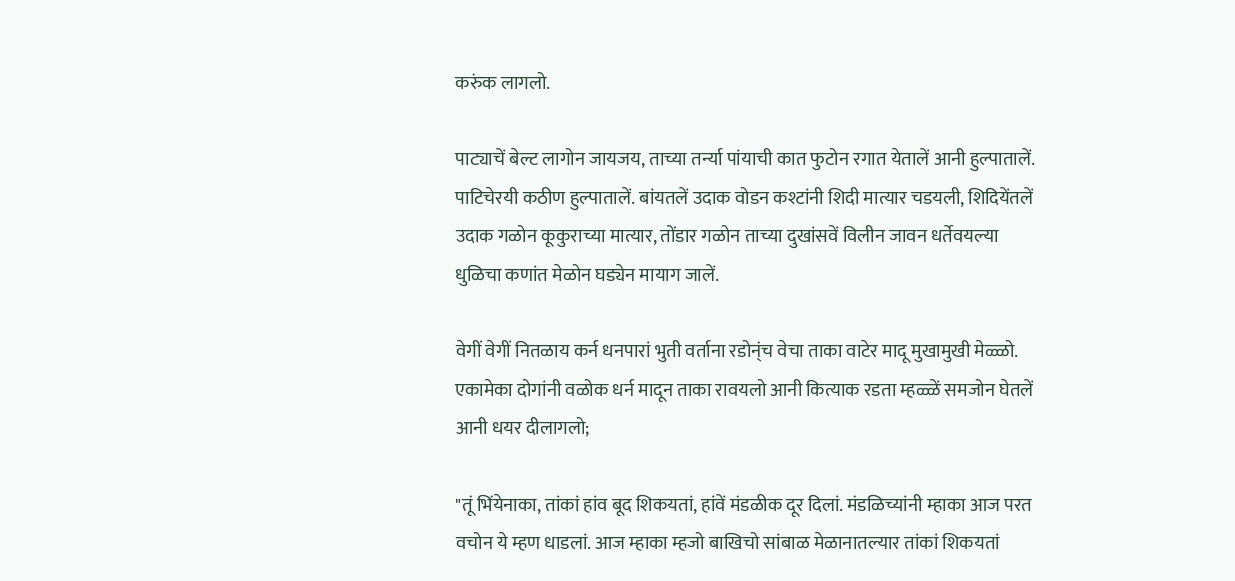करुंक लागलो.

पाट्याचें बेल्ट लागोन जायजय, ताच्या तर्न्या पांयाची कात फुटोन रगात येतालें आनी हुल्पातालें. पाटिचेर‌यी कठीण हुल्पातालें. बांयत‌लें उदाक वोडन कश्टांनी शिदी मात्यार चडयली, शिदियेंतलें उदाक गळोन कूकुराच्या मात्यार, तोंडार गळोन ताच्या दुखांसवें विलीन जावन धर्तेवयल्या धुळिचा कणांत मेळोन घड्येन मायाग जालें.

वेगीं वेगीं नितळाय कर्न धनपारां भुती वर्ताना रडोन्ंच वेचा ताका वाटेर मादू मुखामुखी मेळ्ळो. एकामेका दोगांनी वळोक धर्न मादून ताका रावयलो आनी कित्याक रडता म्हळ्ळें समजोन घेतलें आनी धयर दीलागलो;

"तूं भिंयेनाका, तांकां हांव बूद शिकयतां, हांवें मंडळीक दूर दिलां. मंडळिच्यांनी म्हाका आज परत वचोन ये म्हण धाडलां. आज म्हाका म्हजो बाखिचो सांबाळ मेळानातल्यार तांकां शिकयतां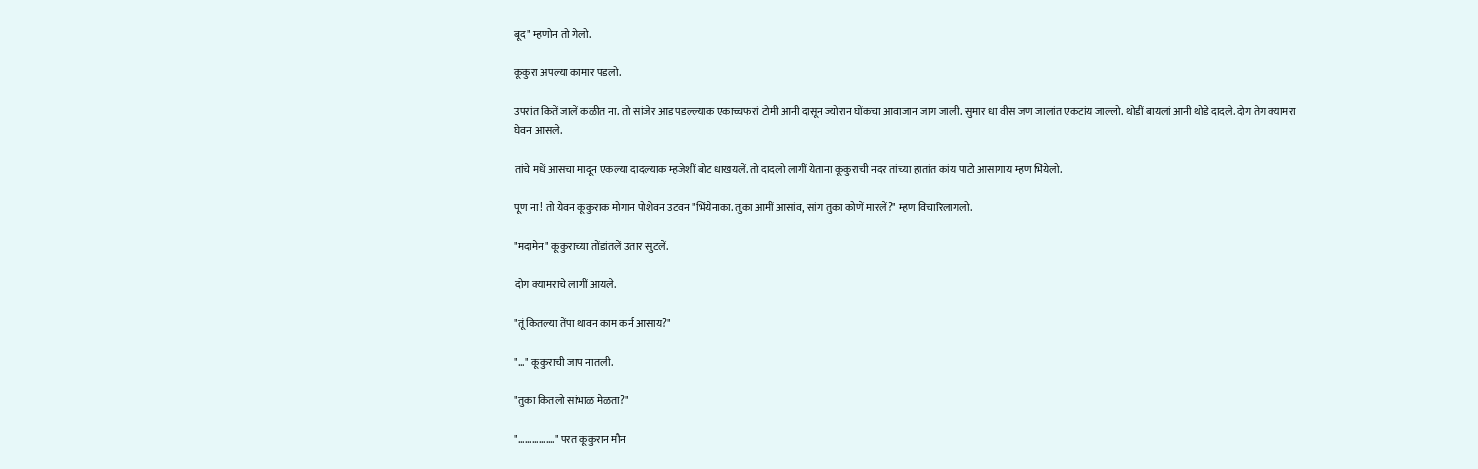बूद" म्हणोन तो गेलो.

कूकुरा अपल्या कामार पडलो.

उपरांत कितें जालें कळीत ना. तो सांजेर आड पड‌ल्ल्याक एकाच्च‌फरां टोमी आनी दासून ज्योरान घोंकचा आवाजान जाग जाली. सुमार धा वीस जण जालांत एकटांय जाल्लो. थोडीं बायलां आनी थोडे दादले. दोग तेग क्यामरा घेवन आसले.

तांचे मधें आसचा मादून एकल्या दादल्याक म्हजेशीं बोट धाखयलें. तो दादलो लागीं येताना कूकुराची नदर तांच्या हातांत कांय पाटो आसागाय म्हण भिंयेलो.

पूण ना! तो येवन कूकुराक मोगान पोशेवन उटवन "भिंयेनाका. तुका आमीं आसांव, सांग तुका कोणें मारलें?" म्हण विचारिलागलो.

"मदामेन" कूकुराच्या तोंडांतलें उतार सुटलें.

दोग क्यामराचे लागीं आयले.

"तूं कितल्या तेंपा थावन काम कर्न आसाय?"

"..." कूकुराची जाप नातली.

"तुका कितलो सांभाळ मेळता?"

"................" परत कूकुरान मौन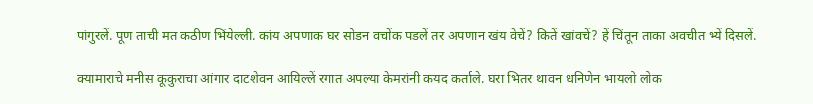पांगुरलें. पूण ताची मत कठीण भिंयेल्ली. कांय अपणाक घर सोडन वचोंक पडलें तर अपणान खंय वेचें? कितें खांवचें? हें चिंतून ताका अवचीत भ्यें दिसलें.

क्यामाराचे मनीस कूकुराचा आंगार दाटशेवन आयिल्लें रगात अपल्या केमरांनी कयद कर्ताले. घरा भितर थावन धनिणेन भायलो लोक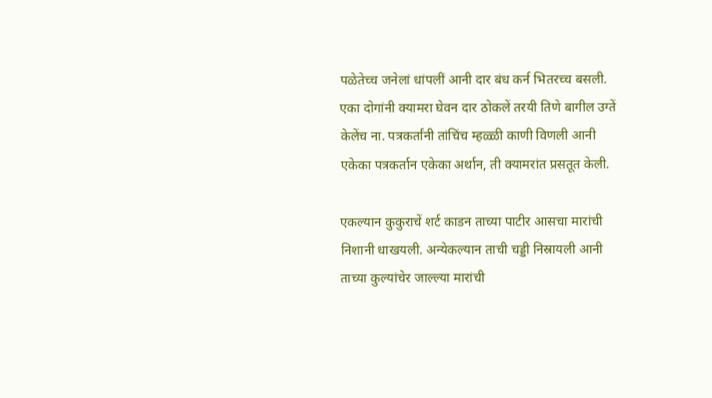पळेतेच्च जनेलां धांपलीं आनी दार बंध कर्न भितर‌च्च बसली. एका दोगांनी क्यामरा घेवन दार ठोकलें तर‌यी तिणे बागील उग्तें केलेंच ना. पत्र‌कर्तांनी तांचिंच म्हळ्ळी काणी विणली आनी एकेका पत्र‌कर्तान एकेका अर्थान, ती क्यामरांत प्रसतूत केली.

एकल्यान कुकुराचें शर्ट काडन ताच्या पाटीर आसचा मारांची निशानी धाखयली. अन्येकल्यान ताची चड्डी निस्रायली आनी ताच्या कुल्यांचेर जाल्ल्या मारांची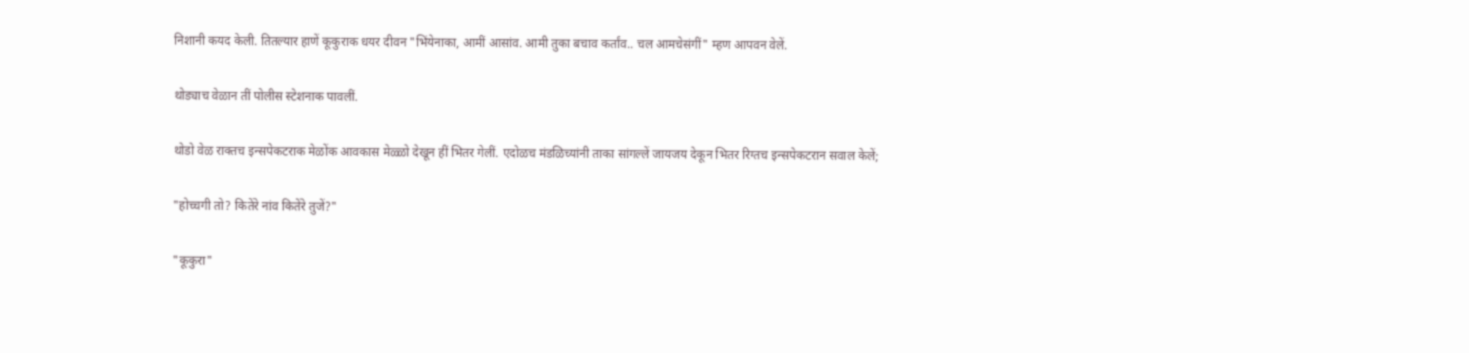निशानी कयद केली. तितल्यार हाणें कूकुराक धयर दीवन "भिंयेनाका, आमीं आसांव. आमी तुका बचाव कर्तांव.. चल आमचेसंगीं" म्हण आपवन वेलें.

थोड्याच वेळान तीं पोलीस स्टेशनाक पावलीं.

थोडो वेळ राक्तच इन्स‌पेकटराक मेळोंक आवकास मेळ्ळो देखून हीं भितर गेलीं. एदोळ‌च मंडळिच्यांनी ताका सांग‌ल्लें जायजय देकून भितर रिग्तच इन्स‌पेकटरान सवाल केलें;

"होच्च‌गी तो? कितेंरे नांव कितेंरे तुजें?"

"कूकुरा"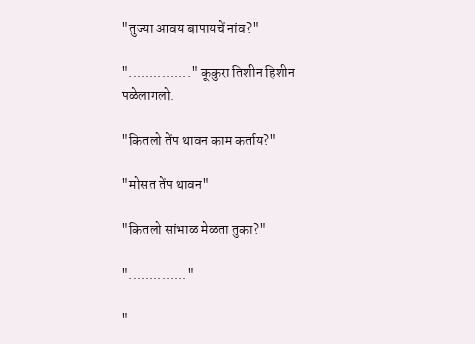"तुज्या आवय बापायचें नांव?"

"..............." कूकुरा तिशीन हिशीन पळेलागलो.

"कितलो तेंप थावन काम कर्ताय?"

"मोसत तेंप थावन"

"कितलो सांभाळ मेळता तुका?"

".............."

"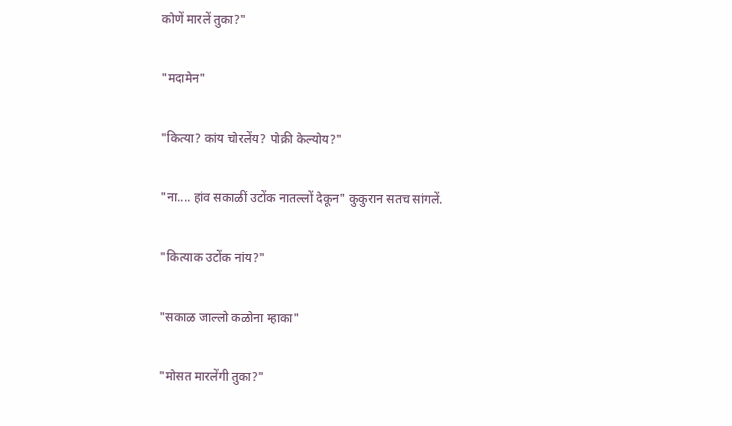कोणें मारलें तुका?"

"मदामेन"

"कित्या? कांय चोरलेंय? पोक्री केल्योय?"

"ना.... हांव सकाळीं उटोंक नात‌ल्लों देकून" कुकुरान सत‌च सांगलें.

"कित्याक उटोंक नांय?"

"सकाळ जाल्लो कळोना म्हाका"

"मोसत मारलेंगी तुका?"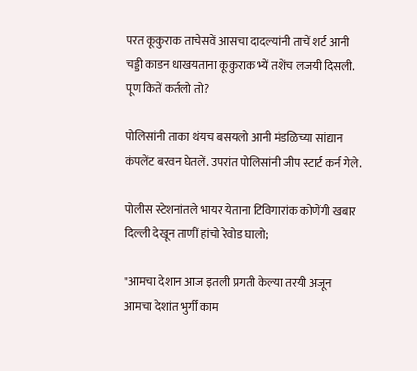परत कूकुराक ताचेसवें आसचा दादल्यांनी ताचें शर्ट आनी चड्डी काडन धाखयताना कूकुराक भ्यें तशेंच लज‌यी दिसली. पूण कितें कर्तलो तो?

पोलिसांनी ताका थंय‌च बसयलो आनी मंडळिच्या सांद्यान कंपलेंट बरवन घेतलें. उपरांत पोलिसांनी जीप स्टार्ट कर्न गेले.

पोलीस स्टेशनांतले भायर येताना टिविगारांक कोणेंगी खबार दिल्ली देखून ताणीं हांचो रेवोड घालो;

"आमचा देशान आज इतली प्रगती केल्या तर‌यी अजून आमचा देशांत भुर्गीं काम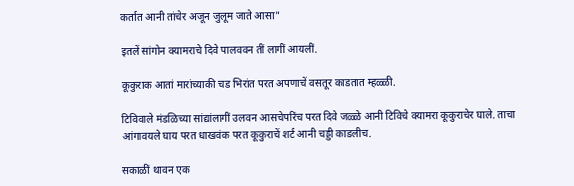कर्तात आनी तांचेर अजून जुलूम जाते आसा"

इतलें सांगोन क्यामराचे दिवे पालववन तीं लागीं आयलीं.

कूकुराक आतां मारांच्याकी चड भिरांत परत अपणाचें वसतूर काडतात म्हळ्ळी.

टिविवाले मंडळिच्या सांद्यांलागीं उलवन आसचेपरिंच परत दिवे जळ्ळे आनी टिविचे क्यामरा कूकुराचेर घाले. ताचा आंगावयले घाय परत धाखवंक परत कूकुराचें शर्ट आनी चड्डी काडलीच.

सकाळीं थावन एक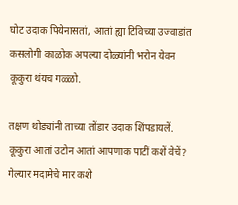घोट उदाक पियेनासतां, आतां ह्या टिविच्या उज्वाडांत कसलोगी काळोक अपल्या दोळ्यांनी भरोन येवन कूकुरा थंयच गळ्ळो.

तक्षण थोड्यांनी ताच्या तोंडार उदाक शिंपडायलें. कूकुरा आतां उटोन आतां आपणाक पाटीं कशें वेचें? गेल्यार मदामेचे मार कशे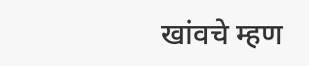खांवचे म्हण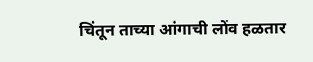चिंतून ताच्या आंगाची लोंव हळतार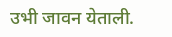उभी जावन येताली.